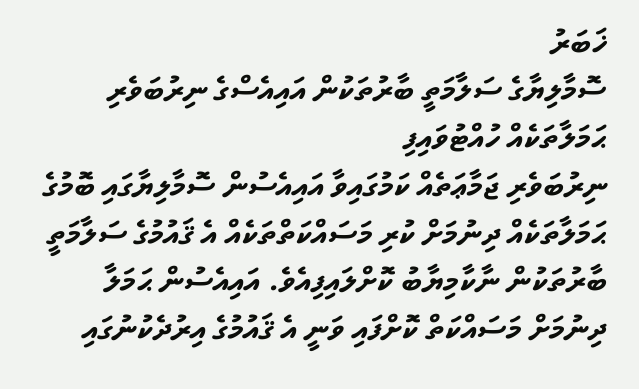ޚަބަރު
ސޮމާލިޔާގެ ސަލާމަތީ ބާރުތަކުން އައިއެސްގެ ނިރުބަވެރި ޙަމަލާތަކެއް ހުއްޓުވައިފި
ނިރުބަވެރި ޖަމާޢަތެއް ކަމުގައިވާ އައިއެސުން ސޮމާލިޔާގައި ބޮމުގެ ޙަމަލާތަކެއް ދިނުމަށް ކުރި މަސައްކަތްތަކެއް އެ ޤައުމުގެ ސަލާމަތީ ބާރުތަކުން ނާކާމިޔާބު ކޮށްލައިފިއެވެ. އައިއެސުން ޙަމަލާ ދިނުމަށް މަސައްކަތް ކޮށްފައި ވަނީ އެ ޤައުމުގެ އިރުދެކުނުގައި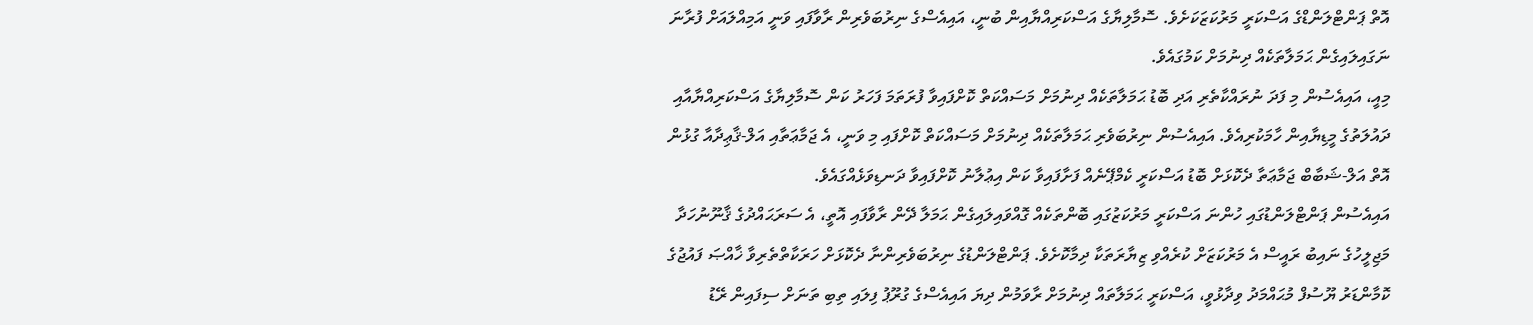އޮތް ޕަންޓްލަންޑްގެ އަސްކަރީ މަރުކަޒަކަށެވެ. ސޮމާލިޔާގެ އަސްކަރިއްޔާއިން ބުނީ، އައިއެސްގެ ނިރުބަވެރިން ރާވާފައި ވަނީ އަމިއްލައަށް ފުރާނަ ނަގައިލައިގެން ޙަމަލާތަކެއް ދިނުމަށް ކަމުގައެވެ.
މިއީ، އައިއެސުން މި ފަދަ ނުރައްކާތެރި އަދި ބޮޑު ޙަމަލާތަކެއް ދިނުމަށް މަސައްކަތް ކޮށްފައިވާ ފުރަތަމަ ފަހަރު ކަން ސޮމާލިޔާގެ އަސްކަރިއްޔާއާއި ދައުލަތުގެ މީޑިޔާއިން ހާމަކުރިއެވެ. އައިއެސުން ނިރުބަވެރި ޙަމަލާތަކެއް ދިނުމަށް މަސައްކަތް ކޮށްފައި މި ވަނީ، އެ ޖަމާޢަތާއި އަލް-ޤާޢިދާއާ ގުޅުން އޮތް އަލް-ޝަބާބް ޖަމާޢަތާ ދެކޮޅަށް ބޮޑު އަސްކަރީ ކެމްޕޭނެއް ފަށާފައިވާ ކަން އިޢުލާނު ކޮށްފައިވާ ދަނޑިވަޅެއްގައެވެ.
އައިއެސުން ޕަންޓްލަންޑުގައި ހުންނަ އަސްކަރީ މަރުކަޒުގައި ބޮންތަކެއް ގޮއްވައިލައިގެން ޙަމަލާ ދޭން ރާވާފައި އޮތީ، އެ ސަރަޙައްދުގެ ޤާނޫނުހަދާ މަޖިލީހުގެ ނައިބު ރައީސް އެ މަރުކަޒަށް ކުރެއްވި ޒިޔާރަތަކާ ދިމާކޮށެވެ. ޕަންޓްލަންޑުގެ ނިރުބަވެރިންނާ ދެކޮޅަށް ހަރަކާތްތެރިވާ ޚާއްޞަ ފައުޖުގެ ކޮމާންޑަރު ޔޫސުފް މުޙައްމަދު ވިދާޅުވީ، އަސްކަރީ ޙަމަލާތައް ދިނުމަށް ރާވަމުން ދިޔަ އައިއެސްގެ ގުރޫޕު ފިލައި ތިބި ތަނަށް ސިފައިން ރޭޑު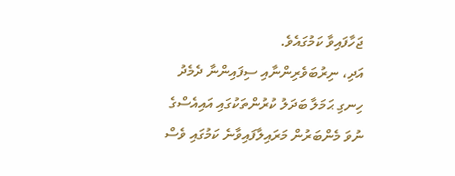ޖަހާފައިވާ ކަމުގައެވެ.
އަދި، ނިރުބަވެރިންނާއި ސިފައިންނާ ދެމެދު ހިނގި ޙަމަލާ ބަދަލު ކުރުންތަކުގައި އައިއެސްގެ ނުވަ މެންބަރުން މަރައިލާފައިވާނެ ކަމުގައި ވެސް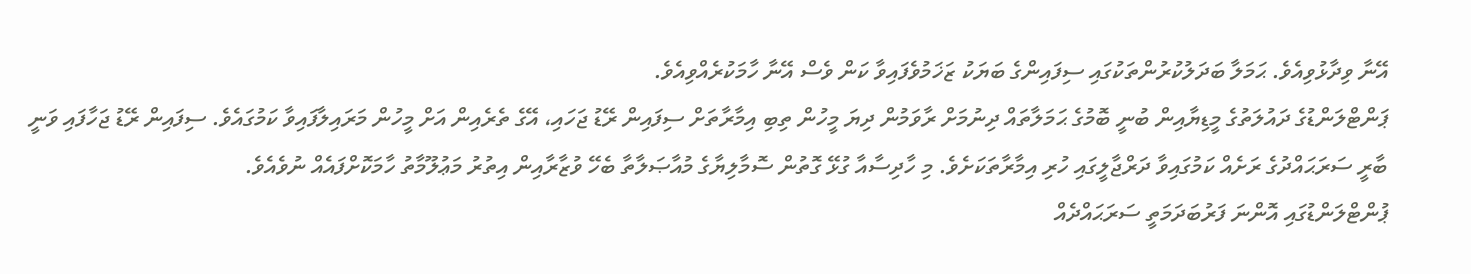އޭނާ ވިދާޅުވިއެވެ. ޙަމަލާ ބަދަލުކުރުންތަކުގައި ސިފައިންގެ ބަޔަކު ޒަޚަމުވެފައިވާ ކަން ވެސް އޭނާ ހާމަކުރެއްވިއެވެ.
ޕަންޓްލަންޑުގެ ދައުލަތުގެ މީޑިޔާއިން ބުނީ ބޮމުގެ ޙަމަލާތައް ދިނުމަށް ރާވަމުން ދިޔަ މީހުން ތިބި އިމާރާތަށް ސިފައިން ރޭޑު ޖަހައި، އޭގެ ތެރެއިން އަށް މީހުން މަރައިލާފައިވާ ކަމުގައެވެ. ސިފައިން ރޭޑު ޖަހާފައި ވަނީ ބާރީ ސަރަޙައްދުގެ ރަށެއް ކަމުގައިވާ ދަރްޖާލީގައި ހުރި އިމާރާތަކަށެވެ. މި ހާދިސާއާ ގުޅޭ ގޮތުން ސޮމާލިޔާގެ މުއާޞަލާތާ ބެހޭ ވުޒާރާއިން އިތުރު މަޢުލޫމާތު ހާމަކޮށްފައެއް ނުވެއެވެ.
ޕުންޓްލަންޑުގައި އޮންނަ ފަރުބަދަމަތީ ސަރަޙައްދެއް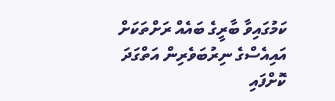ކަމުގައިވާ ބާރީގެ ބައެއް ރަށްތަކަށް އައިއެސްގެ ނިރުބަވެރިން އަތްގަދަ ކޮށްފައި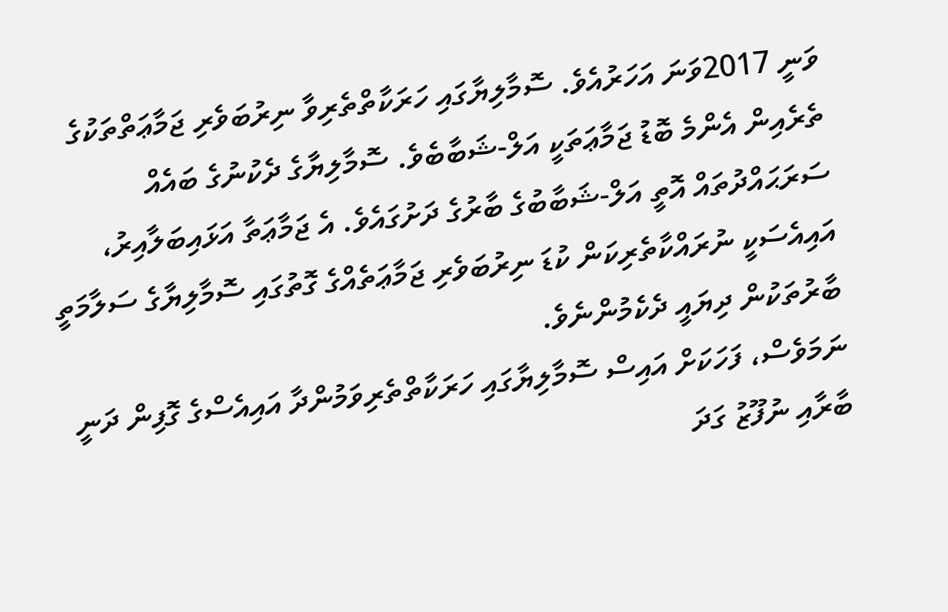ވަނީ 2017ވަނަ އަހަރުއެވެ. ސޮމާލިޔާގައި ހަރަކާތްތެރިވާ ނިރުބަވެރި ޖަމާޢަތްތަކުގެ ތެރެއިން އެންމެ ބޮޑު ޖަމާޢަތަކީ އަލް-ޝަބާބެވެ. ސޮމާލިޔާގެ ދެކުނުގެ ބައެއް ސަރަޙައްދުތައް އޮތީ އަލް-ޝަބާބުގެ ބާރުގެ ދަށުގައެވެ. އެ ޖަމާޢަތާ އަޅައިބަލާއިރު، އައިއެސަކީ ނުރައްކާތެރިކަން ކުޑަ ނިރުބަވެރި ޖަމާޢަތެއްގެ ގޮތުގައި ސޮމާލިޔާގެ ސަލާމަތީ ބާރުތަކުން ދިޔައީ ދެކެމުންނެވެ.
ނަމަވެސް، ފަހަކަށް އައިސް ސޮމާލިޔާގައި ހަރަކާތްތެރިވަމުންދާ އައިއެސްގެ ގޮފިން ދަނީ ބާރާއި ނުފޫޒު ގަދަ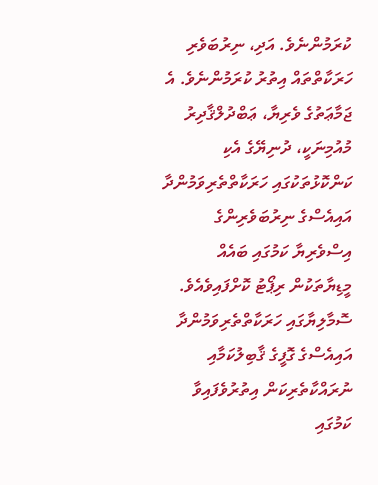ކުރަމުންނެވެ. އަދި، ނިރުބަވެރި ހަރަކާތްތައް އިތުރު ކުރަމުންނެވެ. އެ ޖަމާޢަތުގެ ވެރިޔާ، ޢަބްދުލްޤާދިރު މުއުމިނަކީ، ދުނިޔޭގެ އެކި ކަންކޮޅުތަކުގައި ހަރަކާތްތެރިވަމުންދާ އައިއެސްގެ ނިރުބަވެރިންގެ އިސްވެރިޔާ ކަމުގައި ބައެއް މީޑިޔާތަކުން ރިޕޯޓު ކޮށްފައިވެއެވެ.
ސޮމާލިޔާގައި ހަރަކާތްތެރިވަމުންދާ އައިއެސްގެ ގޮފީގެ ޤާބިލުކަމާއި ނުރައްކާތެރިކަން އިތުރުވެފައިވާ ކަމުގައި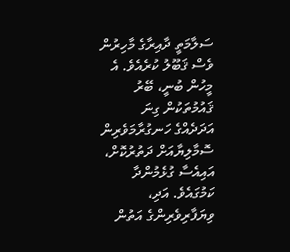ސަލާމަތީ ދާއިރާގެ މާހިރުން ވެސް ޤަބޫލު ކުރެއެވެ. އެ މީހުން ބުނީ، ބޭރު ޤައުމުތަކުން ގިނަ އަދަދެއްގެ ހަނގުރާމަވެރިން ސޮމާލިޔާއަށް ދަތުރުކޮށް، އައިއެސާ ގުޅެމުންދާ ކަމުގައެވެ. އަދި، ވިޔަފާރިވެރިންގެ އަތުން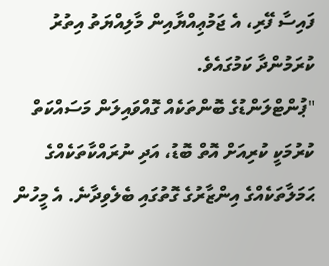ފައިސާ ފޭރި، އެ ޖަމުޢިއްޔާއިން މާލިއްޔަތު އިތުރު ކުރަމުންދާ ކަމުގައެވެ.
"ޕުންޓްލަންޑުގެ ބޮންތަކެއް ގޮއްވައިލަން މަސައްކަތް ކުރުމަކީ ކުރިއަށް އޮތް ބޮޑު، އަދި ނުރައްކާތަކެއްގެ ޙަމަލާތަކެއްގެ އިންޒާރުގެ ގޮތުގައި ބެލެވިދާނެ. އެ މީހުން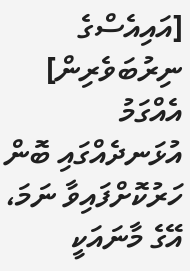[އައިއެސްގެ ނިރުބަވެރިން] އެއްގަމު އުޅަނދެއްގައި ބޮން ހަރުކޮށްފައިވާ ނަމަ، އޭގެ މާނައަކީ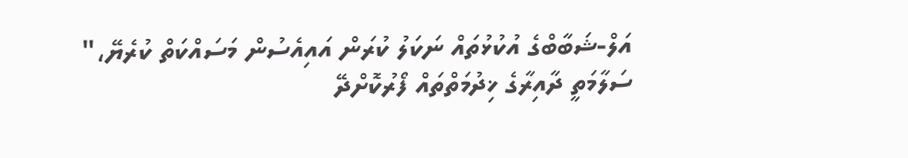އަލް-ޝަބާބްގެ އުކުޅުތައް ނަކަލު ކުރަން އައިއެސުން މަސައްކަތް ކުރެޔޭ،" ސަލާމަތީ ދާއިރާގެ ޚިދުމަތްތައް ފޯރުކޮށްދޭ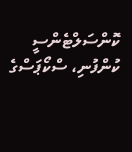ކޮންސަލްޓެންސީ ކުންފުނި، ސްކޯޕަސްގެ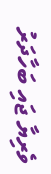ވެރިޔާ ޖައި ބަހާދަރު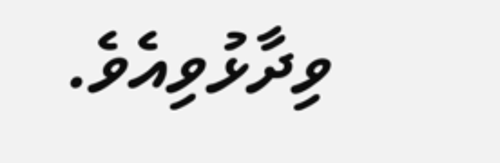ވިދާޅުވިއެވެ.